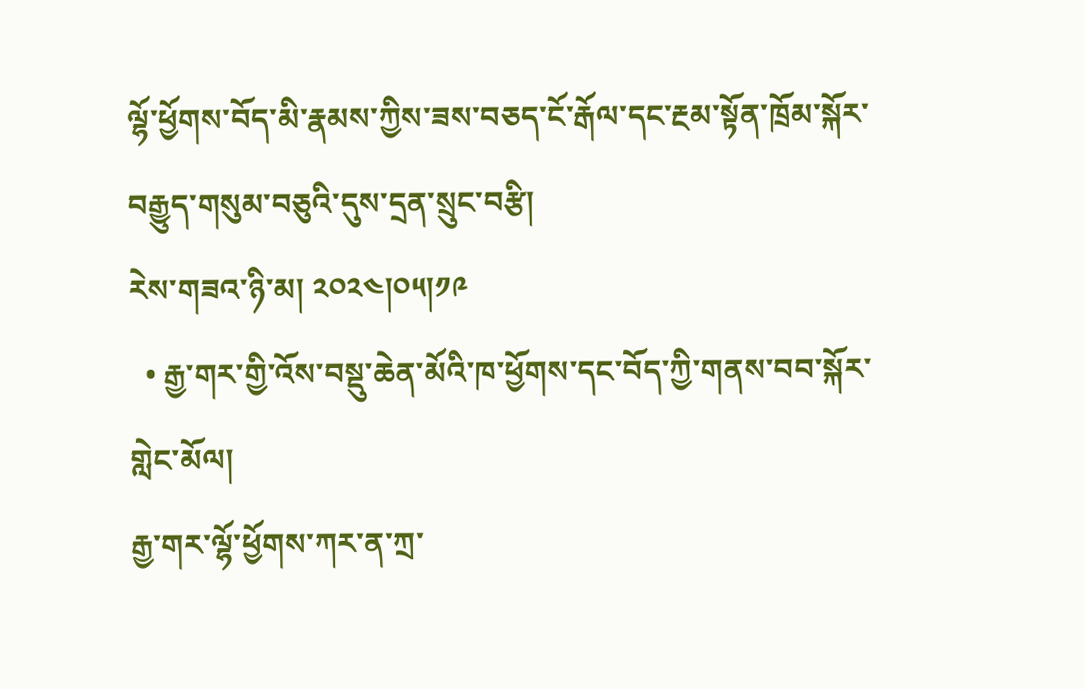ལྷོ་ཕྱོགས་བོད་མི་རྣམས་ཀྱིས་ཟས་བཅད་ངོ་རྒོལ་དང་རྔམ་སྟོན་ཁྲོམ་སྐོར་བརྒྱུད་གསུམ་བཅུའི་དུས་དྲན་སྲུང་བརྩི།
རེས་གཟའ་ཉི་མ། ༢༠༢༤།༠༥།༡༩
  • རྒྱ་གར་གྱི་འོས་བསྡུ་ཆེན་མོའི་ཁ་ཕྱོགས་དང་བོད་ཀྱི་གནས་བབ་སྐོར་གླེང་མོལ།
རྒྱ་གར་ལྷོ་ཕྱོགས་ཀར་ན་ཀྲ་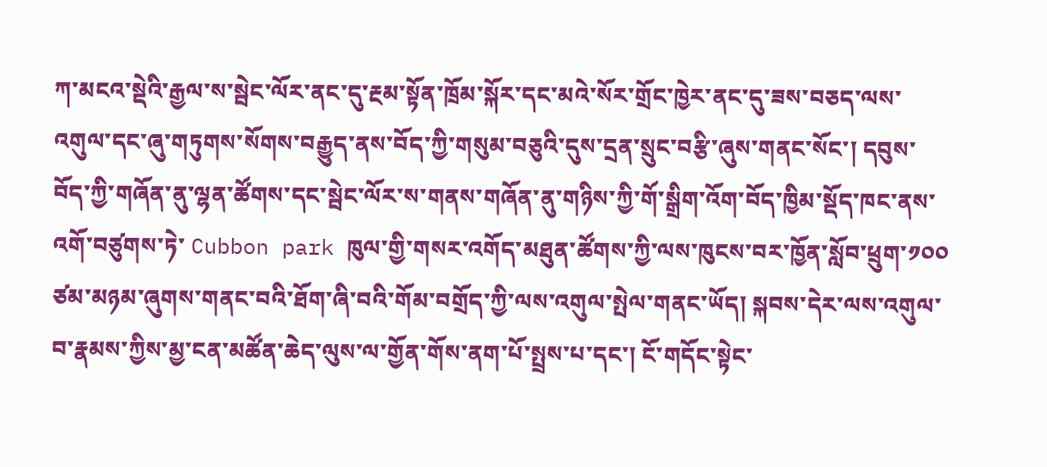ཀ་མངའ་སྡེའི་རྒྱལ་ས་སྦེང་ལོར་ནང་དུ་རྔམ་སྟོན་ཁྲོམ་སྐོར་དང་མའེ་སོར་གྲོང་ཁྱེར་ནང་དུ་ཟས་བཅད་ལས་འགུལ་དང་ཞུ་གཏུགས་སོགས་བརྒྱུད་ནས་བོད་ཀྱི་གསུམ་བཅུའི་དུས་དྲན་སྲུང་བརྩི་ཞུས་གནང་སོང་། དབུས་བོད་ཀྱི་གཞོན་ནུ་ལྷན་ཚོགས་དང་སྦེང་ལོར་ས་གནས་གཞོན་ནུ་གཉིས་ཀྱི་གོ་སྒྲིག་འོག་བོད་ཁྱིམ་སྡོད་ཁང་ནས་འགོ་བཙུགས་ཏེ་ Cubbon park ཁུལ་གྱི་གསར་འགོད་མཐུན་ཚོགས་ཀྱི་ལས་ཁུངས་བར་ཁྱོན་སློབ་ཕྲུག་༡༠༠ ཙམ་མཉམ་ཞུགས་གནང་བའི་ཐོག་ཞི་བའི་གོམ་བགྲོད་ཀྱི་ལས་འགུལ་སྤེལ་གནང་ཡོད། སྐབས་དེར་ལས་འགུལ་བ་རྣམས་ཀྱིས་མྱ་ངན་མཚོན་ཆེད་ལུས་ལ་གྱོན་གོས་ནག་པོ་སྤྲས་པ་དང་། ངོ་གདོང་སྟེང་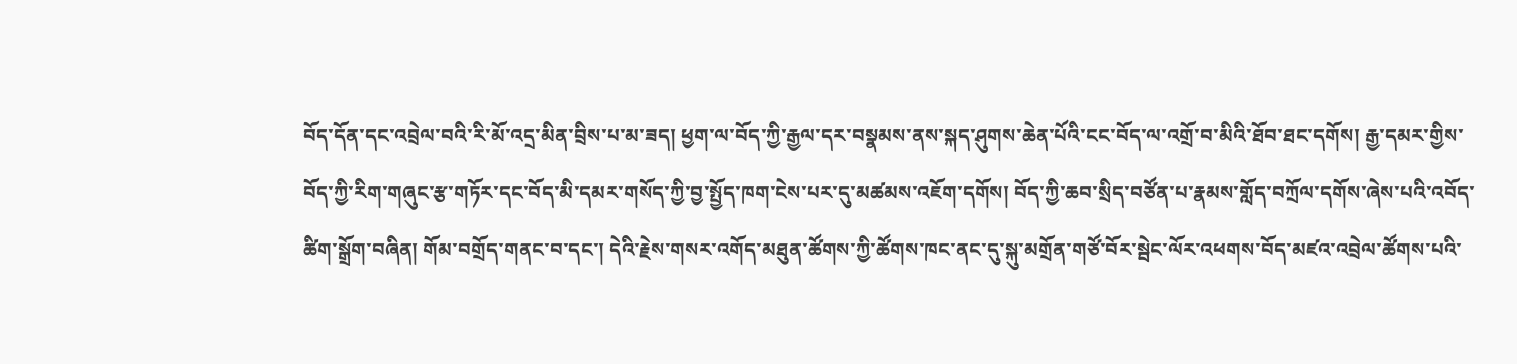བོད་དོན་དང་འབྲེལ་བའི་རི་མོ་འདྲ་མིན་བྲིས་པ་མ་ཟད། ཕྱག་ལ་བོད་ཀྱི་རྒྱལ་དར་བསྣམས་ནས་སྐད་ཤུགས་ཆེན་པོའི་ངང་བོད་ལ་འགྲོ་བ་མིའི་ཐོབ་ཐང་དགོས། རྒྱ་དམར་གྱིས་བོད་ཀྱི་རིག་གཞུང་རྩ་གཏོར་དང་བོད་མི་དམར་གསོད་ཀྱི་བྱ་སྤྱོད་ཁག་ངེས་པར་དུ་མཚམས་འཇོག་དགོས། བོད་ཀྱི་ཆབ་སྲིད་བཙོན་པ་རྣམས་གློད་བཀྲོལ་དགོས་ཞེས་པའི་འབོད་ཚིག་སྒྲོག་བཞིན། གོམ་བགྲོད་གནང་བ་དང་། དེའི་རྗེས་གསར་འགོད་མཐུན་ཚོགས་ཀྱི་ཚོགས་ཁང་ནང་དུ་སྐུ་མགྲོན་གཙོ་བོར་སྦེང་ལོར་འཕགས་བོད་མཛའ་འབྲེལ་ཚོགས་པའི་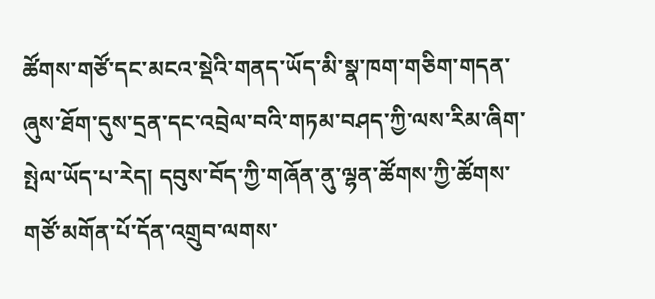ཚོགས་གཙོ་དང་མངའ་སྡེའི་གནད་ཡོད་མི་སྣ་ཁག་གཅིག་གདན་ཞུས་ཐོག་དུས་དྲན་དང་འབྲེལ་བའི་གཏམ་བཤད་ཀྱི་ལས་རིམ་ཞིག་སྤེལ་ཡོད་པ་རེད། དབུས་བོད་ཀྱི་གཞོན་ནུ་ལྷན་ཚོགས་ཀྱི་ཚོགས་གཙོ་མགོན་པོ་དོན་འགྲུབ་ལགས་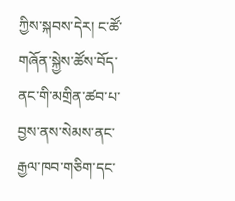ཀྱིས་སྐབས་དེར། ང་ཚོ་གཞོན་སྐྱེས་ཚོས་བོད་ནང་གི་མགྲིན་ཚབ་པ་བྱས་ནས་སེམས་ནང་རྒྱལ་ཁབ་གཅིག་དང་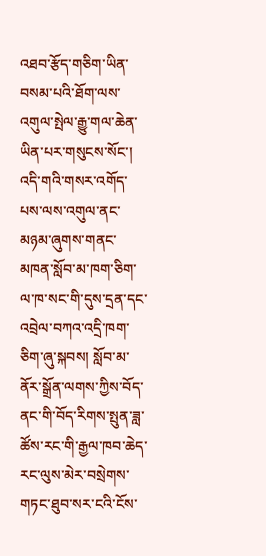འཐབ་རྩོད་གཅིག་ཡིན་བསམ་པའི་ཐོག་ལས་འགུལ་སྤེལ་རྒྱུ་གལ་ཆེན་ཡིན་པར་གསུངས་སོང་། འདི་གའི་གསར་འགོད་པས་ལས་འགུལ་ནང་མཉམ་ཞུགས་གནང་མཁན་སློབ་མ་ཁག་ཅིག་ལ་ཁ་སང་གི་དུས་དྲན་དང་འབྲེལ་བཀའ་འདྲི་ཁག་ཅིག་ཞུ་སྐབས། སློབ་མ་ནོར་སྒྲོན་ལགས་ཀྱིས་བོད་ནང་གི་བོད་རིགས་སྤུན་ཟླ་ཚོས་རང་གི་རྒྱལ་ཁབ་ཆེད་རང་ལུས་མེར་བསྲེགས་གཏང་ཐུབ་སར་ངའི་ངོས་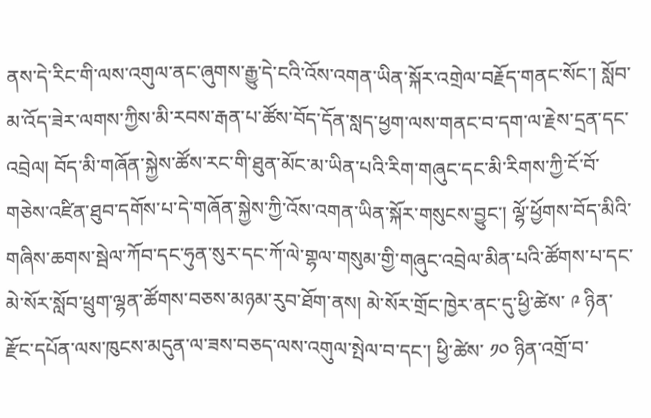ནས་དེ་རིང་གི་ལས་འགུལ་ནང་ཞུགས་རྒྱུ་དེ་ངའི་འོས་འགན་ཡིན་སྐོར་འགྲེལ་བརྗོད་གནང་སོང་། སློབ་མ་འོད་ཟེར་ལགས་ཀྱིས་མི་རབས་རྒན་པ་ཚོས་བོད་དོན་སླད་ཕྱག་ལས་གནང་བ་དག་ལ་རྗེས་དྲན་དང་འབྲེལ། བོད་མི་གཞོན་སྐྱེས་ཚོས་རང་གི་ཐུན་མོང་མ་ཡིན་པའི་རིག་གཞུང་དང་མི་རིགས་ཀྱི་ངོ་བོ་གཅེས་འཛིན་ཐུབ་དགོས་པ་དེ་གཞོན་སྐྱེས་ཀྱི་འོས་འགན་ཡིན་སྐོར་གསུངས་བྱུང་། ལྷོ་ཕྱོགས་བོད་མིའི་གཞིས་ཆགས་སྦེལ་ཀོབ་དང་ཧུན་སུར་དང་ཀོ་ལེ་གྷལ་གསུམ་གྱི་གཞུང་འབྲེལ་མིན་པའི་ཚོགས་པ་དང་མེ་སོར་སློབ་ཕྲུག་ལྷན་ཚོགས་བཅས་མཉམ་རུབ་ཐོག་ནས། མེ་སོར་གྲོང་ཁྱེར་ནང་དུ་ཕྱི་ཚེས་ ༩ ཉིན་རྫོང་དཔོན་ལས་ཁུངས་མདུན་ལ་ཟས་བཅད་ལས་འགུལ་སྤེལ་བ་དང་། ཕྱི་ཚེས་ ༡༠ ཉིན་འགྲོ་བ་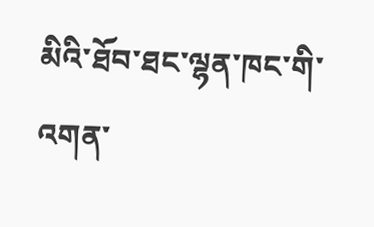མིའི་ཐོབ་ཐང་ལྷན་ཁང་གི་འགན་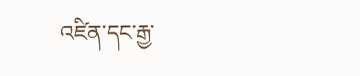འཛིན་དང་རྒྱ་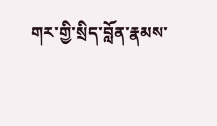གར་གྱི་སྲིད་བློན་རྣམས་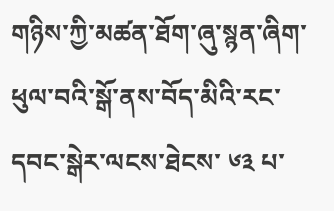གཉིས་ཀྱི་མཚན་ཐོག་ཞུ་སྙན་ཞིག་ཕུལ་བའི་སྒོ་ནས་བོད་མིའི་རང་དབང་སྒེར་ལངས་ཐེངས་ ༦༣ པ་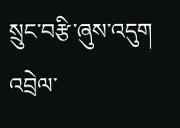སྲུང་བརྩི་ཞུས་འདུག
འབྲེལ་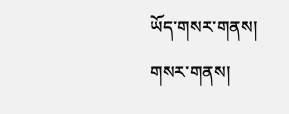ཡོད་གསར་གནས།
གསར་གནས།